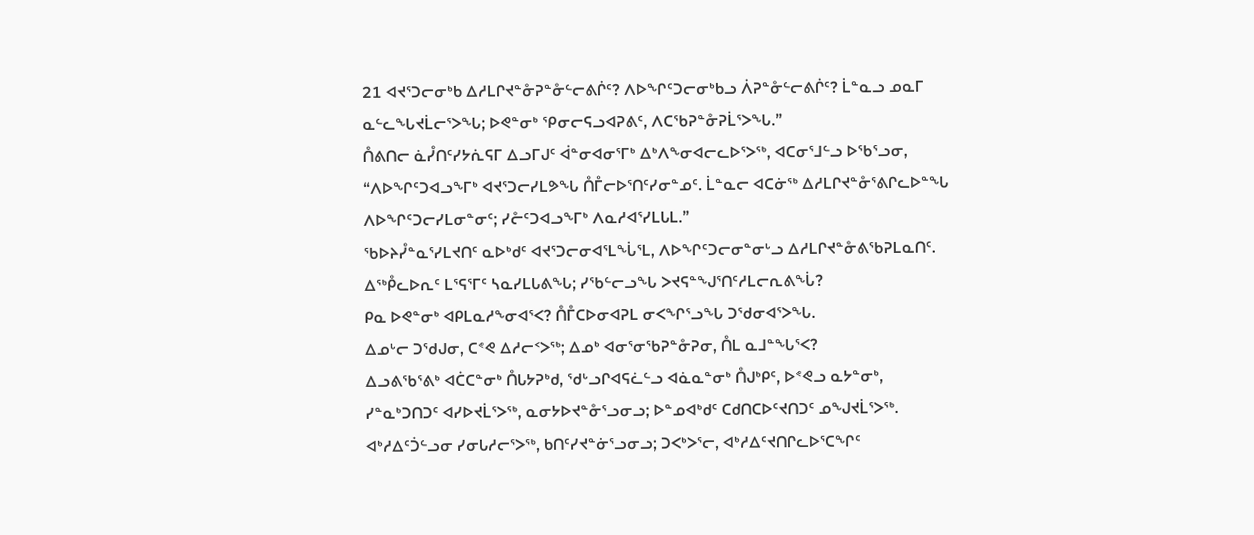21 ᐊᔪᕐᑐᓕᓂᒃᑲ ᐃᓱᒪᒋᔪᓐᓁᕈᓐᓁᓪᓕᕕᒌᑦ? ᐱᐅᖏᑦᑐᓕᓂᒃᑲᓗ ᐲᕈᓐᓁᓪᓕᕕᒌᑦ? ᒫᓐᓇᓗ ᓄᓇᒥ ᓇᓪᓚᖓᔪᒫᓕᕐᐳᖓ; ᐅᕙᓐᓂᒃ ᕿᓂᓕᕋᓗᐊᕈᕕᑦ, ᐱᑕᖃᕈᓐᓁᕈᒫᕐᐳᖓ.”
ᑍᕕᑎᓕ ᓈᓮᑎᑦᓯᔭᕇᕋᒥ ᐃᓗᒥᒍᑦ ᐋᓐᓂᐊᓂᕐᒥᒃ ᐃᒃᐱᖕᓂᐊᓕᓚᐅᕐᐳᖅ, ᐊᑕᓂᕐᒧᓪᓗ ᐅᖃᕐᓗᓂ, “ᐱᐅᖏᑦᑐᐊᓗᖕᒥᒃ ᐊᔪᕐᑐᓕᓯᒪᕗᖓ ᑍᒤᓕᐅᕐᑎᑦᓯᓂᓐᓄᑦ. ᒫᓐᓇᓕ ᐊᑕᓃᖅ ᐃᓱᒪᒋᔪᓐᓁᕐᕕᒋᓚᐅᓐᖓ ᐱᐅᖏᑦᑐᓕᓯᒪᓂᓐᓂᑦ; ᓯᓔᑦᑐᐊᓗᖕᒥᒃ ᐱᓇᓱᐊᕐᓯᒪᒐᒪ.”
ᖃᐅᔨᓮᓐᓇᕐᓯᒪᔪᑎᑦ ᓇᐅᒃᑯᑦ ᐊᔪᕐᑐᓕᓂᐊᕐᒪᖔᕐᒪ, ᐱᐅᖏᑦᑐᓕᓂᓐᓂᒡᓗ ᐃᓱᒪᒋᔪᓐᓁᕕᖃᕈᒪᓇᑎᑦ.
ᐃᖅᑬᓚᐅᕆᑦ ᒪᕐᕋᕐᒥᑦ ᓴᓇᓯᒪᒐᕕᖓ; ᓯᖃᓪᓕᓗᖓ ᐳᔪᕋᓐᖑᕐᑎᑦᓱᒪᓕᕆᕕᖔ?
ᑭᓇ ᐅᕙᓐᓂᒃ ᐊᑭᒪᓇᓱᖕᓂᐊᕐᐸ? ᑍᒤᑕᐅᓂᐊᕈᒪ ᓂᐸᖏᕐᓗᖓ ᑐᖁᓂᐊᕐᐳᖓ.
ᐃᓄᒡᓕ ᑐᖁᒍᓂ, ᑕᕝᕙ ᐃᓱᓕᑉᐳᖅ; ᐃᓄᒃ ᐊᓂᕐᓂᖃᕈᓐᓁᕈᓂ, ᑍᒪ ᓇᒧᓐᖓᕐᐸ?
ᐃᓗᕕᖃᕐᕕᒃ ᐊᑖᑕᓐᓂᒃ ᑍᒐᔭᕈᒃᑯ, ᖁᒡᓗᒋᐊᕋᓛᓪᓗ ᐊᓈᓇᓐᓂᒃ ᑍᒍᒃᑭᑦ, ᐅᕝᕙᓗ ᓇᔭᓐᓂᒃ,
ᓯᓐᓇᒃᑐᑎᑐᑦ ᐊᓯᐅᔪᒫᕐᐳᖅ, ᓇᓂᔭᐅᔪᓐᓁᕐᓗᓂᓗ; ᐅᓐᓄᐊᒃᑯᑦ ᑕᑯᑎᑕᐅᑦᔪᑎᑐᑦ ᓄᖑᔪᒫᕐᐳᖅ.
ᐊᒃᓱᐃᑦᑑᓪᓗᓂ ᓯᓂᒐᓱᓕᕐᐳᖅ, ᑲᑎᑦᓯᔪᓐᓃᕐᓗᓂᓗ; ᑐᐸᒃᐳᕐᓕ, ᐊᒃᓱᐃᑦᔪᑎᒋᓚᐅᕐᑕᖏᑦ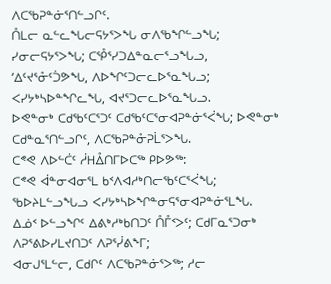ᐱᑕᖃᕈᓐᓃᕐᑎᓪᓗᒋᑦ.
ᑍᒪᓕ ᓇᓪᓚᖓᓕᕋᔭᕐᐳᖓ ᓂᐱᖃᖏᓪᓗᖓ; ᓯᓂᓕᕋᔭᕐᐳᖓ; ᑕᕾᕐᓯᑐᐃᓐᓇᓕᕐᓗᖓᓗ,
‘ᐃᑦᔪᕐᓁᑦᑑᕗᖓ, ᐱᐅᖏᑦᑐᓕᓚᐅᕐᓇᖓᓗ; ᐸᓯᔭᒃᓴᐅᓐᖏᓚᖓ, ᐊᔪᕐᑐᓕᓚᐅᕐᓇᖓᓗ.
ᐅᕙᓐᓂᒃ ᑕᑯᖃᑦᑕᕐᑐᑦ ᑕᑯᖃᑦᑕᕐᓂᐊᕈᓐᓃᕐᐹᖓ; ᐅᕙᓐᓂᒃ ᑕᑯᓐᓇᕐᑎᓪᓗᒋᑦ, ᐱᑕᖃᕈᓐᓁᕈᒫᕐᐳᖓ.
ᑕᕝᕙ ᐱᐅᓪᑖᑦ ᓲᕼᐂᑎᒥᐅᑕᖅ ᑭᐅᕗᖅ:
ᑕᕝᕙ ᐋᓐᓂᐊᓂᕐᒪ ᑲᑉᐱᐊᓱᒃᑎᓕᖃᑦᑕᕐᐹᖓ; ᖃᐅᔨᒪᓪᓗᖓᓗ ᐸᓯᔭᒃᓴᐅᖏᓐᓂᕋᕐᓂᐊᕈᓐᓃᕐᒪᖓ.
ᐃᓅᑉ ᐅᓪᓗᖏᑦ ᐃᕕᒃᓱᒃᑲᑎᑐᑦ ᑍᒤᑉᐳᑦ; ᑕᑯᒥᓇᕐᑐᓂᒃ ᐱᕈᕐᕕᐅᓯᒪᔪᑎᑐᑦ ᐱᕈᕐᓰᕕᖕᒥ;
ᐊᓂᒍᕐᒪᓪᓕ, ᑕᑯᒋᑦ ᐱᑕᖃᕈᓐᓃᕐᐳᖅ; ᓱᓕ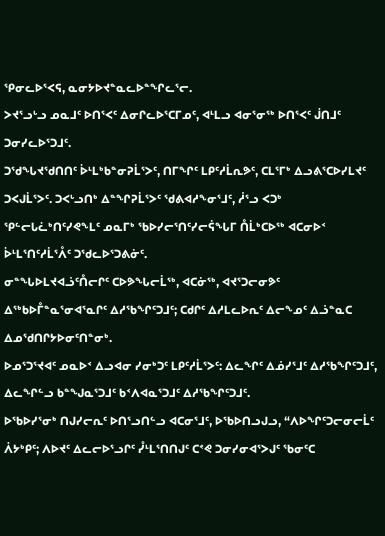ᕿᓂᓚᐅᕐᐸᕋ, ᓇᓂᔭᐅᔪᓐᓇᓚᐅᓐᖏᓚᕐᓕ.
ᐳᔪᕐᓗᒡᓗ ᓄᓇᒧᑦ ᐅᑎᕐᐸᑦ ᐃᓂᒋᓚᐅᕐᑕᒥᓄᑦ, ᐊᒻᒪᓗ ᐊᓂᕐᓂᖅ ᐅᑎᕐᐸᑦ ᒎᑎᒧᑦ ᑐᓂᓯᓚᐅᕐᑐᒧᑦ.
ᑐᖁᖓᔪᖁᑎᑎᑦ ᐆᒻᒪᒃᑲᓐᓂᕈᒫᕐᐳᑦ, ᑎᒥᖏᑦ ᒪᑭᑦᓱᒫᕆᕗᑦ, ᑕᒪᕐᒥᒃ ᐃᓗᕕᕐᑕᐅᓯᒪᔪᑦ ᑐᐸᒍᒫᕐᐳᑦ. ᑐᐸᒡᓗᑎᒃ ᐃᓐᖏᕈᒫᕐᐳᑦ ᖁᕕᐊᓱᖕᓂᕐᒧᑦ, ᓲᕐᓗ ᐸᑐᒃ ᕿᓪᓕᒐᓛᒃᑎᑦᓯᕙᖕᒪᑦ ᓄᓇᒥᒃ ᖃᐅᓯᓕᕐᑎᑦᓯᓕᕌᖓᒥ ᑍᒫᒃᑕᐅᖅ ᐊᑕᓂᐅᑉ ᐆᒻᒪᕐᑎᑦᓱᒫᕐᐰᑦ ᑐᖁᓚᐅᕐᑐᕕᓃᑦ.
ᓂᓐᖓᐅᒪᔪᐊᓘᑦᑍᓕᒋᑦ ᑕᐅᕗᖓᓕᒫᖅ, ᐊᑕᓃᖅ, ᐊᔪᕐᑐᓕᓂᕗᑦ ᐃᖅᑲᐅᒤᓐᓇᕐᓂᐊᕐᓇᒋᑦ ᐃᓱᖃᖏᑦᑐᒧᑦ; ᑕᑯᒋᑦ ᐃᓱᒪᓚᐅᕆᑦ ᐃᓕᖕᓄᑦ ᐃᓘᓐᓇᑕ ᐃᓄᖁᑎᒋᔭᐅᓂᑦᑎᓐᓂᒃ.
ᐅᓄᕐᑐᕐᔪᐊᑦ ᓄᓇᐅᑉ ᐃᓗᐊᓂ ᓯᓂᒃᑐᑦ ᒪᑭᑦᓱᒫᕐᐳᑦ: ᐃᓚᖏᑦ ᐃᓅᓯᕐᒧᑦ ᐃᓱᖃᖏᑦᑐᒧᑦ, ᐃᓚᖏᓪᓗ ᑲᓐᖑᓇᕐᑐᒧᑦ ᑲᑉᐱᐊᓇᕐᑐᒧᑦ ᐃᓱᖃᖏᑦᑐᒧᑦ.
ᐅᖃᐅᓯᕐᓂᒃ ᑎᒍᓯᓕᕆᑦ ᐅᑎᕐᓗᑎᓪᓗ ᐊᑕᓂᕐᒧᑦ, ᐅᖃᐅᑎᓗᒍᓗ, “ᐱᐅᖏᑦᑐᓕᓂᓕᒫᑦ ᐲᔭᒃᑭᑦ; ᐱᐅᔪᑦ ᐃᓚᓕᐅᕐᓗᒋᑦ ᓮᒻᒪᕐᑎᑎᒍᑦ ᑕᕝᕙ ᑐᓂᓯᓂᐊᕐᐳᒍᑦ ᖃᓂᑦᑕ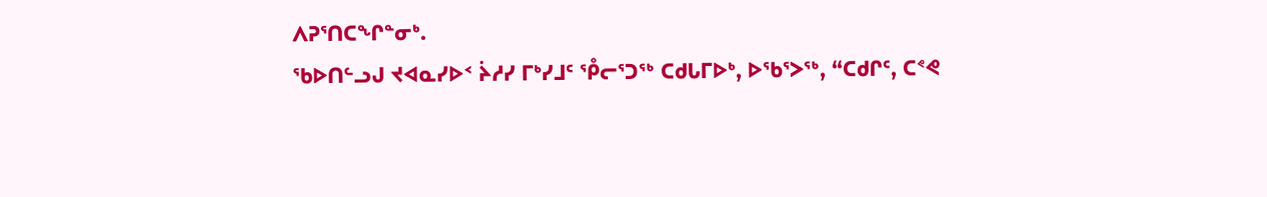ᐱᕈᕐᑎᑕᖏᓐᓂᒃ.
ᖃᐅᑎᓪᓗᒍ ᔪᐊᓇᓯᐅᑉ ᔩᓱᓯ ᒥᒃᓯᒧᑦ ᕾᓕᕐᑐᖅ ᑕᑯᒐᒥᐅᒃ, ᐅᖃᕐᐳᖅ, “ᑕᑯᒋᑦ, ᑕᕝᕙ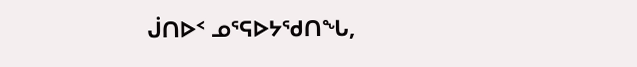ᒎᑎᐅᑉ ᓄᕐᕋᐅᔭᖁᑎᖓ,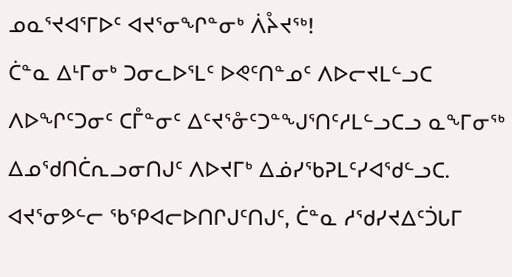ᓄᓇᕐᔪᐊᕐᒥᐅᑦ ᐊᔪᕐᓂᖏᓐᓂᒃ ᐲᔧᔪᖅ!
ᑖᓐᓇ ᐃᒻᒥᓂᒃ ᑐᓂᓚᐅᕐᒪᑦ ᐅᕙᑦᑎᓐᓄᑦ ᐱᐅᓕᔪᒪᓪᓗᑕ ᐱᐅᖏᑦᑐᓂᑦ ᑕᒤᓐᓂᑦ ᐃᑦᔪᕐᓁᑦᑐᓐᖑᕐᑎᑦᓱᒪᓪᓗᑕᓗ ᓇᖕᒥᓂᖅ ᐃᓄᖁᑎᑖᕆᓗᓂᑎᒍᑦ ᐱᐅᔪᒥᒃ ᐃᓅᓯᖃᕈᒪᑦᓯᐊᖁᓪᓗᑕ.
ᐊᔪᕐᓂᕗᓪᓕ ᖃᕿᐊᓕᐅᑎᒋᒍᑦᑎᒍᑦ, ᑖᓐᓇ ᓱᖁᓯᔪᐃᑦᑑᒐᒥ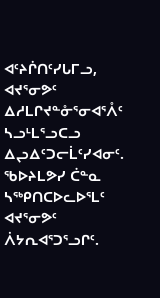ᐊᑦᔨᒌᑎᑦᓯᒐᒥᓗ, ᐊᔪᕐᓂᕗᑦ ᐃᓱᒪᒋᔪᓐᓁᕐᓂᐊᕐᐰᑦ ᓴᓗᒻᒪᕐᓗᑕᓗ ᐃᖢᐃᑦᑐᓕᒫᑦᓯᐊᓂᑦ.
ᖃᐅᔨᒪᕗᓯ ᑖᓐᓇ ᓴᖅᑭᑎᑕᐅᓚᐅᕐᒪᑦ ᐊᔪᕐᓂᕗᑦ ᐲᔭᕆᐊᕐᑐᕐᓗᒋᑦ.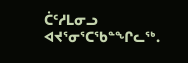ᑖᑦᓱᒪᓂᓗ ᐊᔪᕐᓂᕐᑕᖃᓐᖏᓚᖅ.